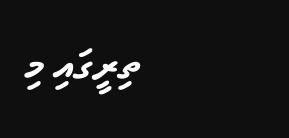ތިރީގައި މި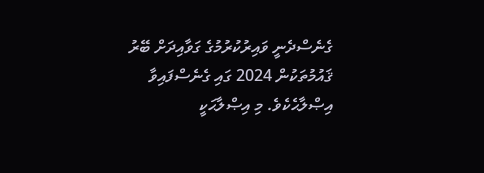ގެނެސްދެނީ ވައިރުކުރުމުގެ ގަވާއިދަށް ބޭރު ޤައުމުތަކުން 2024 ގައި ގެނެސްފައިވާ އިޞްލާޙެކެވެ. މި އިޞްލާޙަކީ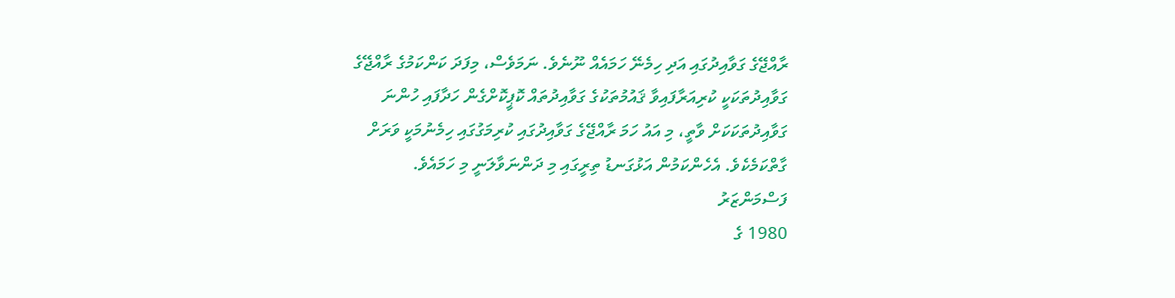ރާއްޖޭގެ ގަވާއިދުގައި އަދި ހިމެނޭ ހަމައެއް ނޫނެވެ. ނަމަވެސް، މިފަދަ ކަންކަމުގެ ރާއްޖޭގެ ގަވާއިދުތަކަކީ ކުރިއަރާފައިވާ ޤައުމުތަކުގެ ގަވާއިދުތައް ކޮޕީކޮށްގެން ހަދާފައި ހުންނަ ގަވާއިދުތަކަކަށް ވާތީ، މި އައު ހަމަ ރާއްޖޭގެ ގަވާއިދުގައި ކުރިމަގުގައި ހިމެނުމަކީ ވަރަށް ގާތްކަމެކެވެ. އެހެންކަމުން އަޅުގަނޑު ތިރީގައި މި ދަންނަވާލަނީ މި ހަމައެވެ.
ފަސްމަންޒަރު
1980 ގެ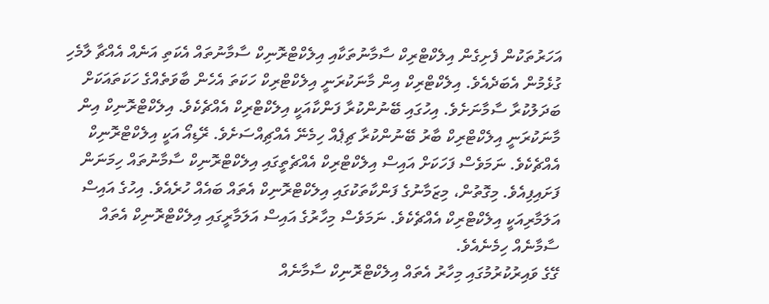އަހަރުތަކުން ފެށިގެން އިލެކްޓްރިކް ސާމާނުތަކާއި އިލެކްޓްރޮނިކް ސާމާނުތައް އެކަތި އަނެއް އެއްޗާ ލާމެހި ގުޅެމުން އެބަދެއެވެ. އިލެކްޓްރިކް އިން މާނަކުރަނީ އިލެކްޓްރިކް ހަކަތަ އެހެން ބާވަތެއްގެ ހަކަތައަކަށް ބަދަލުކުރާ ސާމާނަށެވެ. އިހުގައި ބޭނުންކުރާ ފަންކާއަކީ އިލެކްޓްރިކް އެއްޗެކެވެ. އިލެކްޓްރޮނިކް އިން މާނަކުރަނީ އިލެކްޓްރިކް ބާރު ބޭނުންކުރާ ޗިޕެއް ހިމެނޭ އެއްޗިއްސަށެވެ. ރޭޑިއޯ އަކީ އިލެކްޓްރޮނިކް އެއްޗެކެވެ. ނަމަވެސް ފަހަކަށް އައިސް އިލެކްޓްރިކް އެއްޗެތީގައި އިލެކްޓްރޮނިކް ސާމާނުތައް ހިމަނަން ފަށައިފިއެވެ. މިގޮތުން، މިޒަމާނުގެ ފަންކާތަކުގައި އިލެކްޓްރޮނިކް އެތައް ބައެއް ހުރެއެވެ. އިހުގެ އައިސް އަލަމާރިއަކީ އިލެކްޓްރިކް އެއްޗެކެވެ. ނަމަވެސް މިހާރުގެ އައިސް އަލަމާރީގައި އިލެކްޓްރޮނިކް އެތައް ސާމާނެއް ހިމެނެއެވެ.
ގޭގެ ވައިރުކުރުމުގައި މިހާރު އެތައް އިލެކްޓްރޮނިކް ސާމާނެއް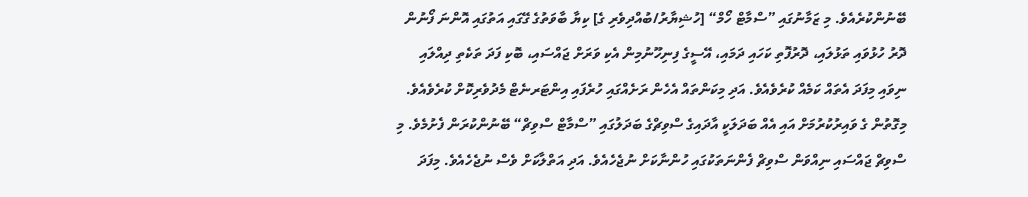ބޭނުންކުރެއެވެ. މި ޒަމާނުގައި ”ސްމާޓް ހޯމް“ [ހުޝިޔާރު/ބުއްދިވެރި ގެ] ކިޔާ ބާވަތުގެ ގޭގައި އަތުގައި އޮންނަ ފޯނުން ދޮރު ހުޅުވައި ތަޅުލައި، ދޮރުފޮތި ކަހައި ދަމައި، އޭސީގެ ފިނިހޫނުމިން އެކި ވަރަށް ޖައްސައި، ބޮކި ފަދަ ތަކެތި ދިއްލައި ނިވައި މިފަދަ އެތައް ކަމެއް ކުރެވެއެވެ. އަދި މިކަންތައް އެހެން ރަށެއްގައި ހުރެފައި އިންޓަރނެޓް މެދުވެރިކޮށް ކުރެވެއެވެ.
މިގޮތުން ގެ ވައިރުކުރުމަށް އައި އެއް ބަދަލަކީ އާދައިގެ ސްވިޗްގެ ބަދަލުގައި ”ސްމާޓް ސްވިޗް“ ބޭނުންކުރަން ފެށުމެވެ. މި ސްވިޗް ޖައްސައި ނިއްވަން ސްވިޗް ފެންނަތަކުގައި ހުންނާކަށް ނުޖެހެއެވެ. އަދި އަތްލާކަށް ވެސް ނުޖެހެއެވެ. މިފަދަ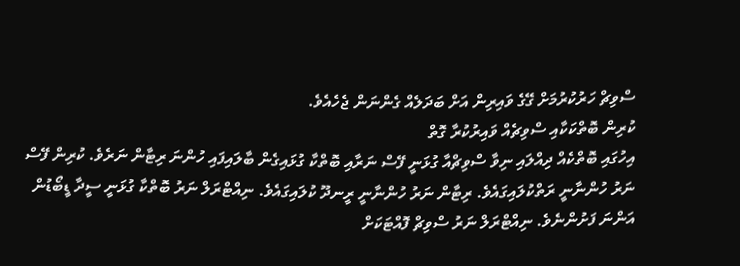ސްވިޗް ހަރުކުރުމަށް ގޭގެ ވައިރިން އަށް ބަދަލެއް ގެންނަން ޖެހެއެވެ.
ކުރިން ބޮތްކަކާއި ސްވިޗެއް ވައިރުކުރާ ގޮތް
އިހުގައި ބޮތްކެއް ދިއްލައި ނިވާ ސްވިޗްއާ ގުޅަނީ ފޭސް ނަރާއި ބޮތްކާ ގުޅައިގެން ބާލައިފައި ހުންނަ ރިޓާން ނަރެވެ. ކުރިން ފޭސް ނަރު ހުންނާނީ ރަތްކުލައިގައެވެ. ރިޓާން ނަރު ހުންނާނީ ރީނދޫ ކުލައިގައެވެ. ނިއްޓްރަލް ނަރު ބޮތްކާ ގުޅަނީ ސީދާ ޑީބޯޑުން އަންނަ ފަށުންނެވެ. ނިއްޓްރަލް ނަރު ސްވިޗް ފޮއްޓަކަށް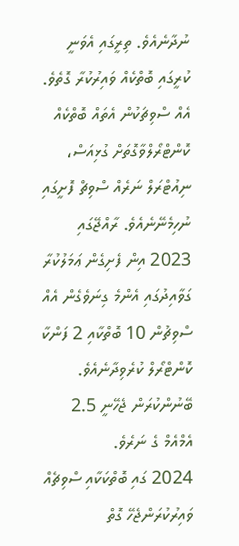ނުދާނެއެވެ. ތިރީގައި އެވަނީ ކުރީގައި ބޮތްކެއް ވައިރުކުރާ ގޮތެވެ.
އެއް ސްވިޗަކުން އެތައް ބޮތްކެއް ކޮންޓްރޯލްވާގޮތަށް ގުޅިއަސް، ނިއުޓްރަލް ނަރެއް ސްވިޗް ފޮށީގައި ނުހިމެނޭނެއެވެ. ރާއްޖޭގައި 2023 އިން ފެށިގެން ޢަމަލުކުރާ ގަވާއިދުގައި އެންމެ ގިނަވެގެން އެއް ސްވިޗުން 10 ބޮތްކާއި 2 ފަންކާ ކޮންޓްރޯލް ކުރެވިދާނެއެވެ. ބޭނުންކުރަން ޖެހޭނީ 2.5 އެމްއެމް ގެ ނަރެވެ.
2024 ގައި ބޮތްކަކާއި ސްވިޗެއް ވައިރުކުރަންޖެހޭ ގޮތް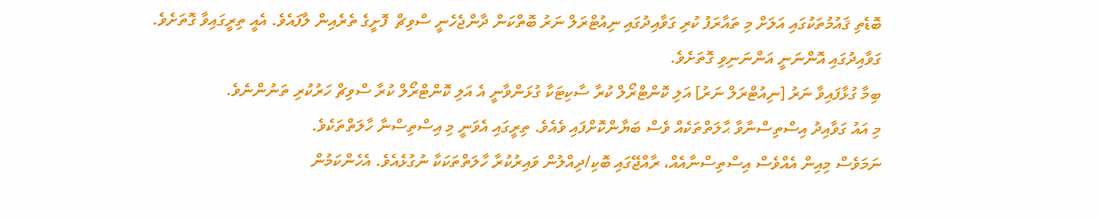ބޮޑެތި ޤައުމުތަކުގައި އަލަށް މި ތައާރަފު ކުރި ގަވާއިދުގައި ނިއުޓްރަލް ނަރު ބޮތްކަން ދާންޖެހެނީ ސްވިޗް  ފޮށީގެ ތެރެއިން ލާފައެވެ. އެއީ ތިރީގައިވާ ގޮތަށެވެ.
ގަވާއިދުގައި އޮންނަނީ އަންނަނިވި ގޮތަށެވެ.
ބިމާ ގުޅާފައިވާ ނަރު [ނިއުޓްރަލް ނަރު] އަލި ކޮންޓްރޯލް ކުރާ ސާކިޓަކާ ގުޅަންވާނީ އެ އަލި ކޮންޓްރޯލް ކުރާ ސްވިޗް ހަރުކުރި ތަނުންނެވެ.
މި އައު ގަވާއިދު އިސްތިސްނާވާ ޙާލަތްތަކެއް ވެސް ބަޔާންކޮށްފައި ވެއެވެ. ތިރީގައި އެވަނީ މި އިސްތިސްނާ ހާލަތްތަކެވެ.
ނަމަވެސް މިއިން އެއްވެސް އިސްތިސްނާއެއް، ރާއްޖޭގައި ބޮކި/ދިއްލުން ވައިރުކުރާ ހާލަތްތަކަކާ ނުގުޅެއެވެ. އެހެންކަމުން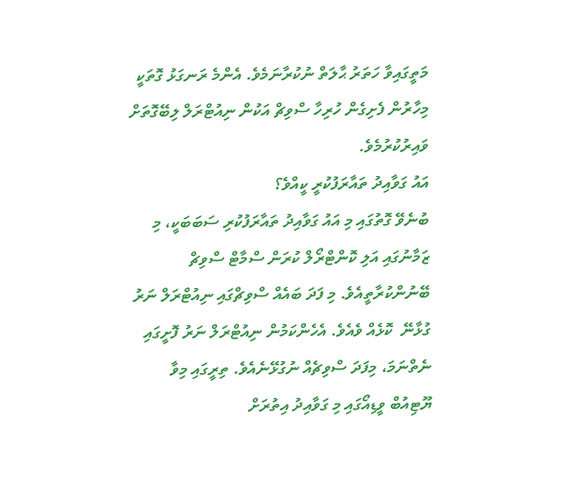މަތީގައިވާ ހަތަރު ޙާލަތް ނުކުރާނަމެވެ. އެންމެ ރަނގަޅު ގޮތަކީ މިހާރުން ފެށިގެން ހުރިހާ ސްވިޗް އަކުން ނިއުޓްރަލް ލިބޭގޮތަށް ވައިރުކުރުމެވެ.
އައު ގަވާއިދު ތައާރަފުކުރީ ކީއްވެ؟
ބުނެވޭ ގޮތުގައި މި އައު ގަވާއިދު ތައާރަފުކުރި ސަބަބަކީ، މި ޒަމާނުގައި އަލި ކޮންޓްރޯލް ކުރަން ސްމާޓް ސްވިޗް ބޭނުންކުރާތީއެވެ. މި ފަދަ ބައެއް ސްވިޗްގައި ނިއުޓްރަލް ނަރު ގުޅާނޭ  ކޮޅެއް ވެއެވެ. އެހެންކަމުން ނިއުޓްރަލް ނަރު ފޮށީގައި ނެތްނަމަ، މިފަދަ ސްވިޗެއް ނުގުޅޭނެއެވެ. ތިރީގައި މިވާ ޔޫޓިއުބް ވީޑިއޯގައި މި ގަވާއިދު އިތުރަށް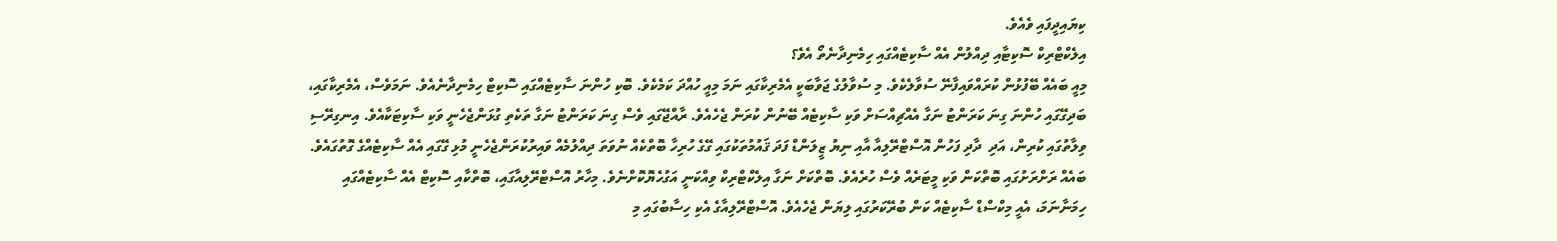ކިޔައިދީފައި ވެއެވެ.
އިލެކްޓްރިކް ސޮކިޓާއި ދިއްލުން އެއް ސާކިޓެއްގައި ހިމެނިދާނެތޯ އެވެ؟
މިއީ ބައެއް ބޭފުޅުން ކުރައްވައިފާނޭ ސުވާލެކެވެ. މި ސުވާލުގެ ޖަވާބަކީ އެމެރިކާގައި ނަމަ މިއީ ހުއްދަ ކަމެކެވެ. ބޮކި ހުންނަ ސާކިޓެއްގައި ސޮކިޓް ހިމެނިދާނެއެވެ. ނަމަވެސް، އެމެރިކާގައި، ބަދިގޭގައި ހުންނަ ގިނަ ކަރަންޓު ނަގާ އެއްޗިއްސަށް ވަކި ސާކިޓެއް ބޭނުން ކުރަން ޖެހެއެވެ. ރާއްޖޭގައި ވެސް ގިނަ ކަރަންޓު ނަގާ ތަކެތި ގުޅަންޖެހެނީ ވަކި ސާކިޓަކާއެވެ. އިނގިރޭސި ވިލާތުގައި ކުރިން، އަދި  ދާދި ފަހުން އޮސްޓްރޭލިއާ އާއި ނިޔު ޒީލަންޑް ފަދަ ޤައުމުތަކުގައި ގޭގެ ހުރިހާ ބޮތްކެއް ނުވަތަ ދިއްލުމެއް ވައިރުކުރަންޖެހެނީ މުޅި ގޭގައި އެއް ސާކިޓެއްގެ ގޮތުގައެވެ. ބައެއް ރަށްރަށުގައި ބޮތްކަން ވަކި މީޓަރެއް ވެސް ހުރެއެވެ. ބޮތްކަށް ނަގާ އިލެކްޓްރިކް ވިއްކަނީ އަގުހެޔޮކޮށްނެވެ. މިހާރު އޮސްޓްރޭލިއާގައި، ބޮތްކާއި ސޮކިޓް އެއް ސާކިޓެއްގައި ހިމަނާނަމަ، އެއީ މިކްސްޑް ސާކިޓެއް ކަން ބުރޭކަރުގައި ލިޔަން ޖެހެއެވެ. އޮސްޓްރޭލިއާގެ އެކި ހިސާބުގައި މި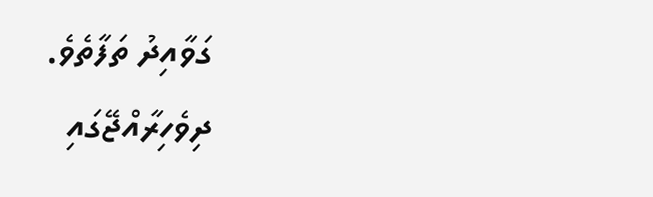ގަވާއިދު ތަފާތެވެ.
ދިވެހިރާއްޖޭގައި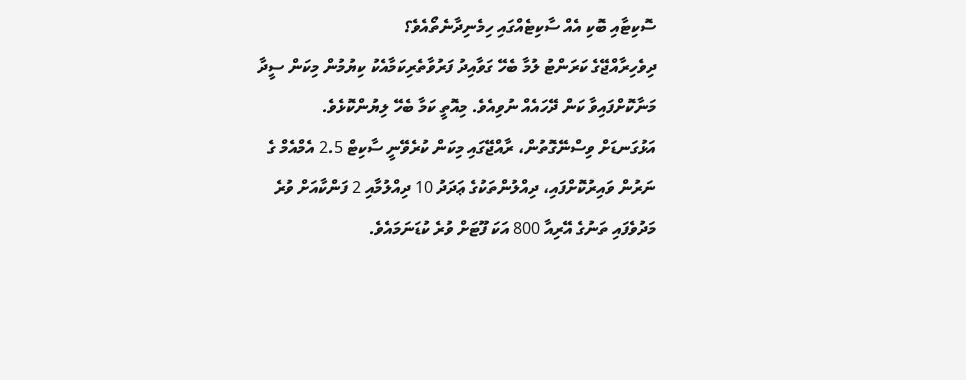ސޮކިޓާއި ބޮކި އެއް ސާކިޓެއްގައި ހިމެނިދާނެތޯއެވެ؟
ދިވެހިރާއްޖޭގެ ކަރަންޓު ލުމާ ބެހޭ ގަވާއިދު ފަރުވާތެރިކަމާއެކު ކިޔުމުން މިކަން ސީދާ މަނާކޮށްފައިވާ ކަން ދޭހައެއް ނުވިއެވެ. މިއޮތީ ކަމާ ބެހޭ ލިޔުންކޮޅެވެ.
އަޅުގަނޑަށް ވިސްނޭގޮތުން، ރާއްޖޭގައި މިކަން ކުރެވޭނީ ސާކިޓް 2.5 އެމްއެމް ގެ ނަރުން ވައިރުކޮށްފައި، ދިއްލުންތަކުގެ ޢަދަދު 10 ދިއްލުމާއި 2 ފަންކާއަށް ވުރެ މަދުވެފައި ތަނުގެ އޭރިއާ 800 އަކަ ފޫޓަށް ވުރެ ކުޑަނަމައެވެ.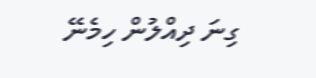ގިނަ ދިއްލުން ހިމެނޭ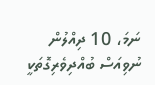ނަމަ، 10 ދިއްލުން ނުވިއަސް ބުއްދިވެރިގޮތަކީ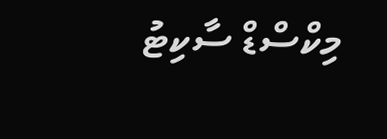މިކްސްޑް ސާކިޓު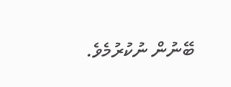ބޭނުން ނުކުރުމެވެ.